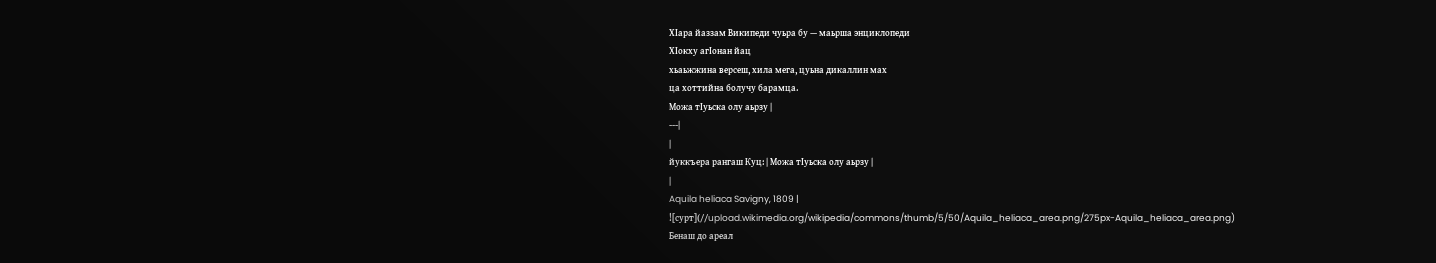ХӀара йаззам Википеди чуьра бу — маьрша энциклопеди
ХӀокху агӀонан йац
хьаьжжина версеш, хила мега, цуьна дикаллин мах
ца хоттийна болучу барамца.
Можа тӀуьска олу аьрзу |
---|
|
йуккъера рангаш Куц: | Можа тӀуьска олу аьрзу |
|
Aquila heliaca Savigny, 1809 |
![сурт](//upload.wikimedia.org/wikipedia/commons/thumb/5/50/Aquila_heliaca_area.png/275px-Aquila_heliaca_area.png)
Бенаш до ареал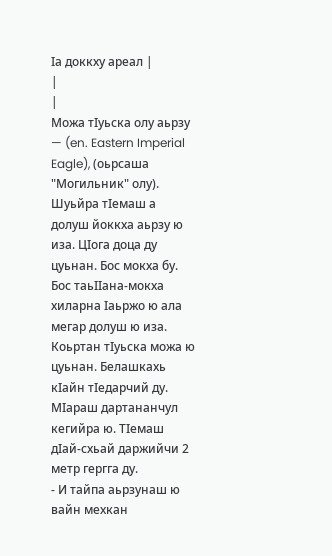Ӏа доккху ареал |
|
|
Можа тӀуьска олу аьрзу — (en. Eastern Imperial Eagle), (оьрсаша "Могильник" олу). Шуьйра тIемаш а долуш йоккха аьрзу ю иза. ЦIога доца ду цуьнан. Бос мокха бу. Бос таьIIана-мокха хиларна Iаьржо ю ала мегар долуш ю иза. Коьртан тIуьска можа ю цуьнан. Белашкахь кIайн тIедарчий ду. МIараш дартананчул кегийра ю. ТIемаш дIай-схьай даржийчи 2 метр гергга ду.
- И тайпа аьрзунаш ю вайн мехкан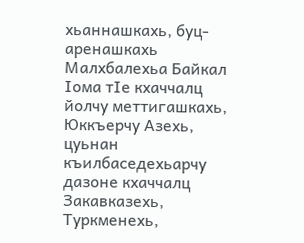хьаннашкахь, буц-аренашкахь Малхбалехьа Байкал Iома тIе кхаччалц йолчу меттигашкахь, Юккъерчу Азехь, цуьнан къилбаседехьарчу дазоне кхаччалц Закавказехь, Туркменехь,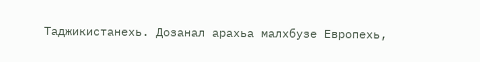Таджикистанехь. Дозанал арахьа малхбузе Европехь,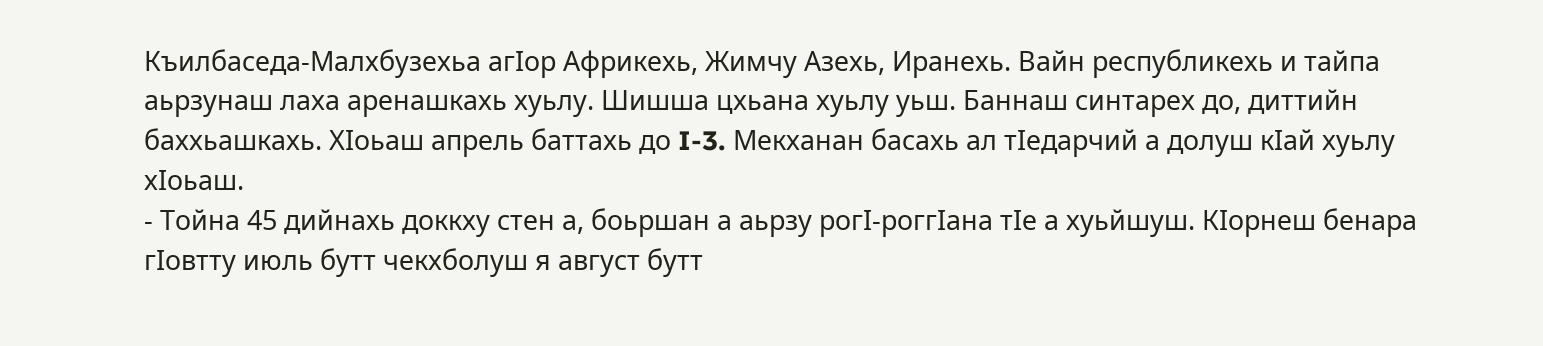Къилбаседа-Малхбузехьа агIор Африкехь, Жимчу Азехь, Иранехь. Вайн республикехь и тайпа аьрзунаш лаха аренашкахь хуьлу. Шишша цхьана хуьлу уьш. Баннаш синтарех до, диттийн баххьашкахь. ХIоьаш апрель баттахь до I-3. Мекханан басахь ал тIедарчий а долуш кIай хуьлу хIоьаш.
- Тойна 45 дийнахь доккху стен а, боьршан а аьрзу рогI-роггIана тIе а хуьйшуш. КIорнеш бенара гIовтту июль бутт чекхболуш я август бутт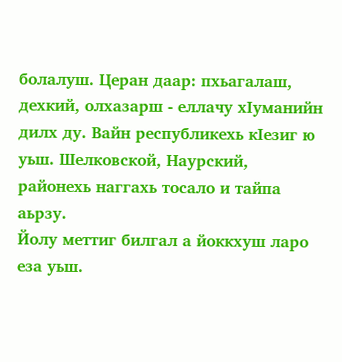болалуш. Церан даар: пхьагалаш, дехкий, олхазарш - еллачу хIуманийн дилх ду. Вайн республикехь кIезиг ю уьш. Шелковской, Наурский, районехь наггахь тосало и тайпа аьрзу.
Йолу меттиг билгал а йоккхуш ларо еза уьш.